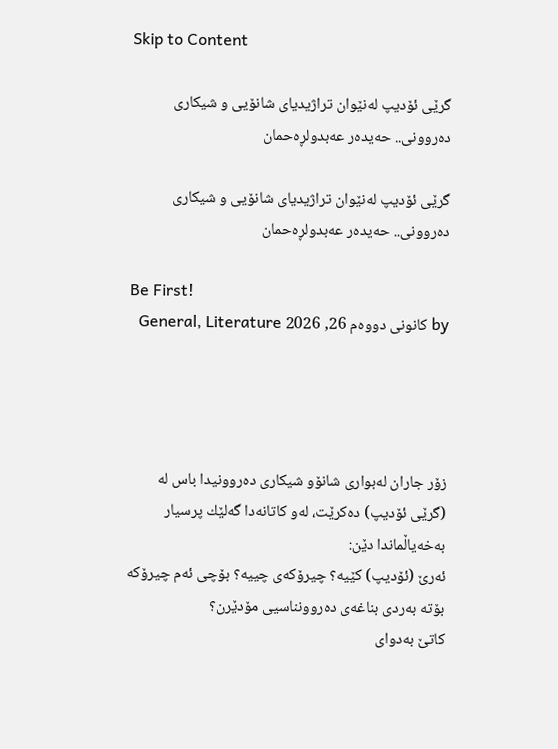Skip to Content

گرێی ئۆدیپ لەنێوان تراژیدیای شانۆیی و شیكاری دەروونی.. حەیدەر عەبدولڕەحمان

گرێی ئۆدیپ لەنێوان تراژیدیای شانۆیی و شیكاری دەروونی.. حەیدەر عەبدولڕەحمان

Be First!
by كانونی دووه‌م 26, 2026 General, Literature




زۆر جاران لەبواری شانۆو شیكاری دەروونیدا باس لە (گرێی ئۆدیپ) دەكرێت، لەو كاتانەدا گەلێك پرسیار بەخەیاڵماندا دێن:
ئەرێ (ئۆدیپ) كێیە؟ چیرۆكەی چییە؟ بۆچی ئەم چیرۆكە بۆتە بەردی بناغەی دەروونناسیی مۆدێرن؟
كاتێ‌ بەدوای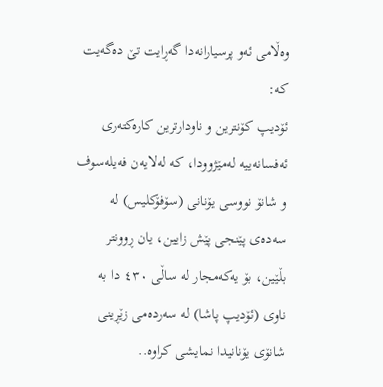وەڵامی ئەو پرسیارانەدا گەڕایت تێ‌ دەگەیت كە:
ئۆدیپ كۆنترین و ناودارترین كارەكتەری ئەفسانەییە لەمێژوودا، كە لەلایەن فەیلەسوف و شانۆ نووسی یۆنانی (سۆفۆكلیس) لە سەدەی پێنجی پێش زایین، یان ڕوونتر بڵێین، بۆ یەكەمجار لە ساڵی ٤٣٠ دا بە ناوی (ئۆدیپ پاشا) لە سەردەمی زێڕینی شانۆی یۆنانیدا نمایشی كراوە..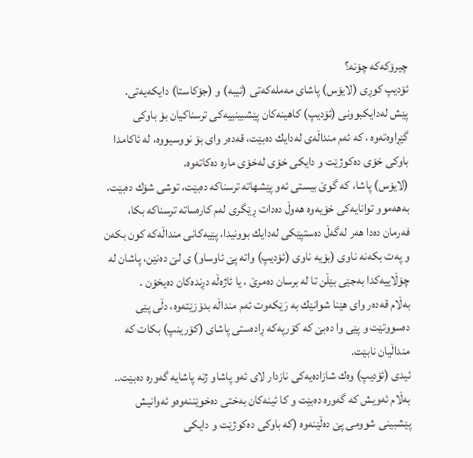چیرۆكەكە چۆنە؟
ئۆدیپ كوڕی (لایۆس) پاشای مەملەكەتی (تیبە) و (جۆكاستا) دایكەیەتی.
پێش لەدایكبوونی (ئۆدیپ) كاهینەكان پێشبینییەكی ترسناكیان بۆ باوكی گێڕاوەتەوە ، كە ئەم منداڵەی لەدایك دەبێت، قەدەر وای بۆ نووسیووە، لە ئاكامدا باوكی خۆی دەكوژێت و دایكی خۆی لەخۆی مارە دەكاتەوە.
(لایۆس) پاشا، كە گوێ‌ بیستی ئەو پێشهاتە ترسناكە دەبێت، توشی شۆك دەبێت، بەهەموو توانایەكی خۆیەوە هەوڵ دەدات ڕێگری لەم كارەساتە ترسناكە بكا، فەرمان دەدا هەر لەگەڵ دەستپێكی لەدایك بوونیدا، پێیەكانی منداڵەكە كون بكەن و پەت بكەنە ناوی (بۆیە ناوی (ئۆدیپ) واتە پێ ئاوساو) ی لێ‌ دەنێن، پاشان لە چۆڵاییەكدا بەجێی بێڵن تا لە برسان دەمرێ‌ ، یا ئاژەڵە دڕندەكان دەیخۆن .
بەڵام قەدەر وای هێنا شوانێك بە رَێكەوت ئەم منداڵە بدۆزێتەوە، دڵی پێی دەسووتێت و پێی وا دەبێ‌ كە كۆرپەكە ڕادەستی پاشای (كۆرینپ) بكات كە منداڵیان نابێت.
ئیدی (ئۆدیپ) وەك شازادەیەكی نازدار لای ئەو پاشاو ژنە پاشایە گەورە دەبێت..
بەڵام ئەویش كە گەورە دەبێت و كا ئینەكان بەختی دەخوێننەوەو ئەوانیش پێشبینی شوومی پێ دەڵێنەوە (كە باوكی دەكوژێت و دایكی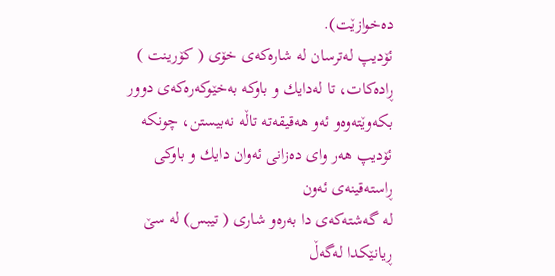دەخوازێت).
ئۆدیپ لەترسان لە شارەكەی خۆی ( كۆرینت ) ڕادەكات، تا لەدایك و باوكە بەخێوكەرەكەی دوور بكەوێتەوەو ئەو هەقیقەتە تاڵە نەبیستن، چونكە ئۆدیپ هەر وای دەزانی ئەوان دایك و باوكی ڕاستەقینەی ئەون
لە گەشتەكەی دا بەرەو شاری ( تیبس) لە سێ‌ ڕیانێكدا لەگەڵ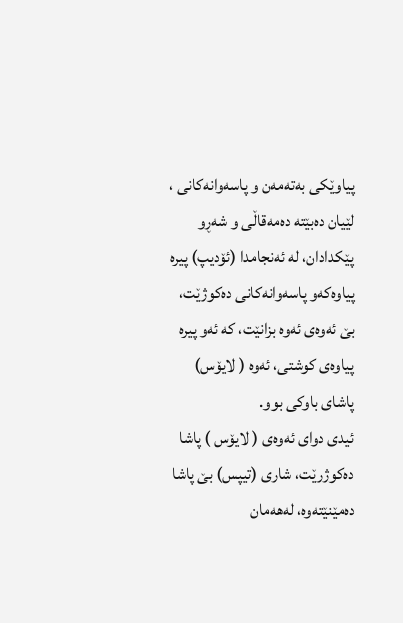پیاوێكی بەتەمەن و پاسەوانەكانی ، لێیان دەبێتە دەمەقاڵی و شەڕو پێكدادان، لە ئەنجامدا (ئۆدیپ) پیرە پیاوەكەو پاسەوانەكانی دەكوژێت، بێ‌ ئەوەی ئەوە بزانێت، كە ئەو پیرە پیاوەی كوشتی، ئەوە ( لایۆس) پاشای باوكی بوو.
ئیدی دوای ئەوەی ( لایۆس ) پاشا دەكوژرێت، شاری (تیپس) بێ‌ پاشا دەمێنێتەوە، لەهەمان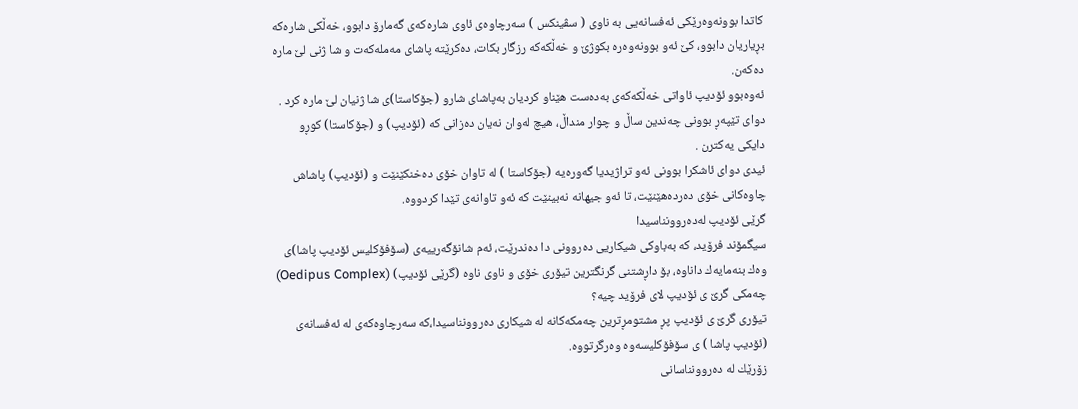كاتدا بوونەوەرێكی ئەفسانەیی بە ناوی ( سڤینكس ) سەرچاوەی ئاوی شارەكەی گەمارۆ دابوو، خەڵكی شارەكە بڕیاریان دابوو، كێ‌ ئەو بوونەوەرە بكوژێ‌ و خەڵكەكە رزگار بكات، دەكرێتە پاشای مەملەكەت و شا ژنی لێ‌ مارە دەكەن.
ئەوەبوو ئۆدیپ ئاواتی خەڵكەكەی بەدەست هێناو كردیان بەپاشای شارو (جۆكاستا)ی شا ژنیان لێ‌ مارە كرد .
دوای تێپەڕ بوونی چەندین ساڵ و چوار منداڵ، هیچ لەوان نەیان دەزانی كە (ئۆدیپ) و (جۆكاستا) كوڕو دایكی یەكترن .
ئیدی دوای ئاشكرا بوونی ئەو تراژیدیا گەورەیە (جۆكاستا ) لە تاوان خۆی دەخنكێنێت و (ئۆدیپ) پاشاش چاوەكانی خۆی دەردەهێنێت، تا ئەو جیهانە نەبینێت كە ئەو تاوانەی تێدا كردووە.
گرێی ئۆدیپ لەدەروونناسیدا
سیگمۆند فرۆید، كە بەباوكی شیكاریی دەروونی دا دەندرێت، ئەم شانۆگەرییەی (سۆفۆكلیس ئۆدیپ پاشا)ی وەك بنەمایەك داناوە، بۆ داڕشتنی گرنگترین تیۆری خۆی و ناوی ناوە (گرێی ئۆدیپ) (Oedipus Complex)
چەمكی گرێ‌ ی ئۆدیپ لای فرۆید چیە؟
تیۆری گرێ‌ ی ئۆدیپ پڕ مشتومڕترین چەمكەكانە لە شیكاری دەروونناسیدا،كە سەرچاوەكەی لە ئەفسانەی (ئۆدیپ پاشا ) ی سۆفۆكلیسەوە وەرگرتووە.
زۆرێك لە دەروونناسانی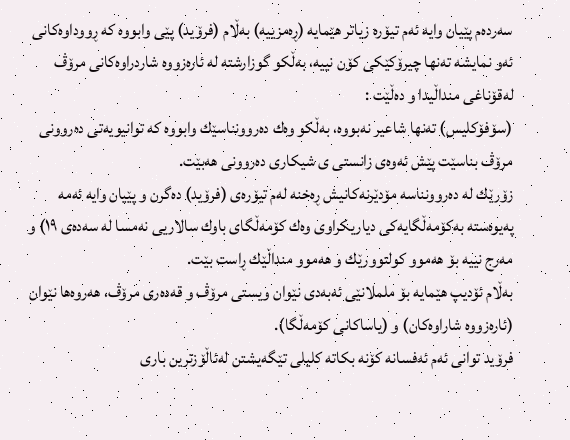سەردەم پێیان وایە ئەم تیۆرە زیاتر هێمایە (ڕەمزییە) بەڵام (فرۆید) پێی وابووە كە ڕووداوەكانی ئەو نمایشە تەنها چیرۆكێكی كۆن نییە، بەڵكو گوزارشتە لە ئارەزووە شاردراوەكانی مرۆڤ لەقۆناغی منداڵیدا و دەڵێت :
(سۆفۆكلیس) تەنها شاعیر نەبووە، بەڵكو وەك دەروونناسێك وابووە كە توانیویەتی دەروونی مرۆڤ بناسێت پێش ئەوەی زانستی ی شیكاری دەروونی هەبێت.
زۆرێك لە دەروونناسە مۆدێرنەكانیش ڕەخنە لەم تیۆرەی (فرۆید) دەگرن و پێیان وایە ئەمە پەیوەستە بەكۆمەڵگایەكی دیاریكراوی وەك كۆمەڵگای باوك سالاریی نەمسا لە سەدەی ١٩) و مەرج نییە بۆ هەموو كولتوورێك و هەموو منداڵێك ڕاست بێت.
بەڵام ئۆدیپ هێمایە بۆ ململانێی ئەبەدی نێوان ویستی مرۆڤ و قەدەری مرۆڤ، هەروەها نێوان (ئارەزووە شاراوەكان) و (یاساكانی كۆمەڵگا).
فرۆید توانی ئەم ئەفسانە كۆنە بكاتە كلیلی تێگەیشتن لەئاڵۆزترین باری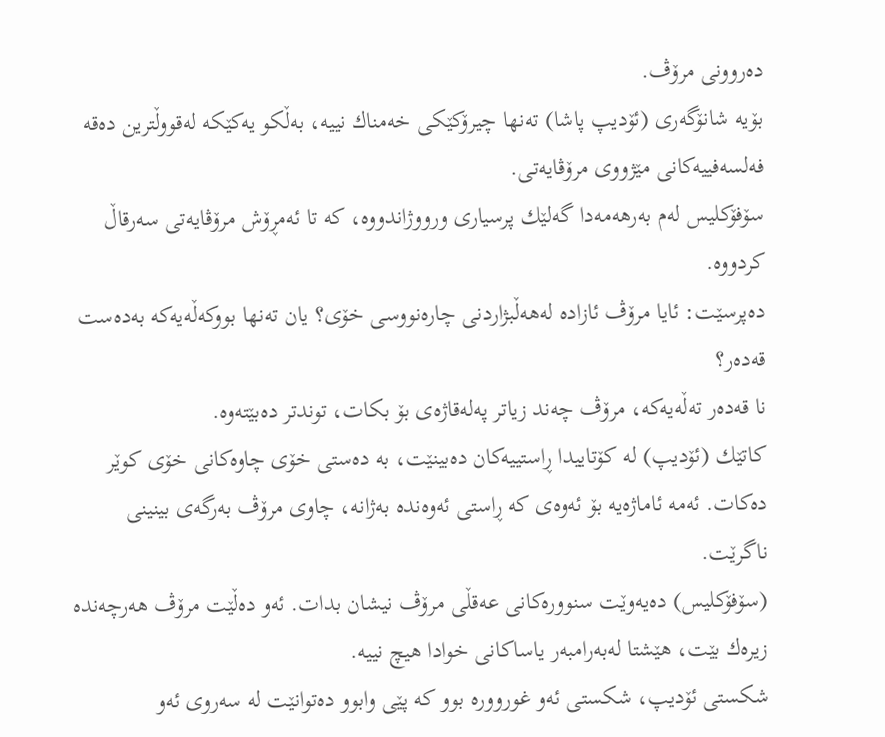دەروونی مرۆڤ.
بۆیە شانۆگەری (ئۆدیپ پاشا) تەنها چیرۆكێكی خەمناك نییە، بەڵكو یەكێكە لەقووڵترین دەقە فەلسەفییەكانی مێژووی مرۆڤایەتی.
سۆفۆكلیس لەم بەرهەمەدا گەلێك پرسیاری ورووژاندووە، كە تا ئەمڕۆش مرۆڤایەتی سەرقاڵ كردووە.
دەپرسێت: ئایا مرۆڤ ئازادە لەهەڵبژاردنی چارەنووسی خۆی؟ یان تەنها بووكەڵەیەكە بەدەست قەدەر؟
نا قەدەر تەڵەیەكە، مرۆڤ چەند زیاتر پەلەقاژەی بۆ بكات، توندتر دەبێتەوە.
كاتێك (ئۆدیپ) لە كۆتاییدا ڕاستییەكان دەبینێت، بە دەستی خۆی چاوەكانی خۆی كوێر دەكات. ئەمە ئاماژەیە بۆ ئەوەی كە ڕاستی ئەوەندە بەژانە، چاوی مرۆڤ بەرگەی بینینی ناگرێت.
(سۆفۆكلیس) دەیەوێت سنوورەكانی عەقڵی مرۆڤ نیشان بدات. ئەو دەڵێت مرۆڤ هەرچەندە زیرەك بێت، هێشتا لەبەرامبەر یاساكانی خوادا هیچ نییە.
شكستی ئۆدیپ، شكستی ئەو غوروورە بوو كە پێی وابوو دەتوانێت لە سەروی ئەو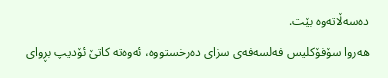دەسەڵاتەوە بێت.
هەروا سۆفۆكلیس فەلسەفەی سزای دەرخستووە، ئەوەتە كاتێ‌ ئۆدیپ بڕوای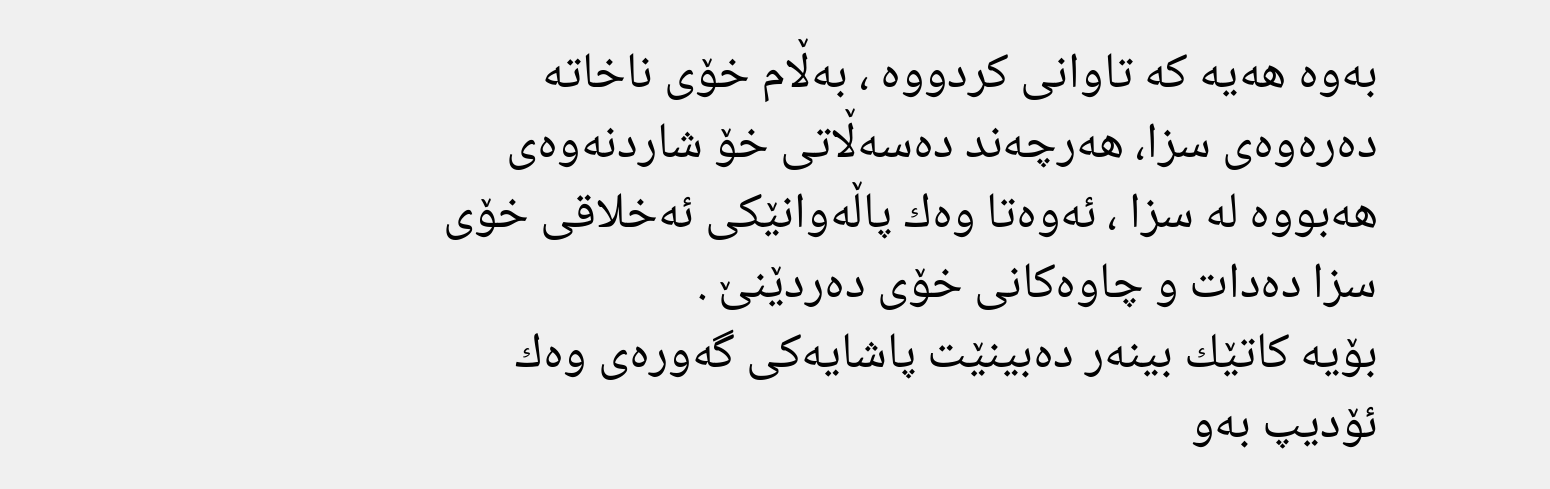بەوە هەیە كە تاوانی كردووە ، بەڵام خۆی ناخاتە دەرەوەی سزا، هەرچەند دەسەڵاتی خۆ شاردنەوەی هەبووە لە سزا ، ئەوەتا وەك پاڵەوانێكی ئەخلاقی خۆی سزا دەدات و چاوەكانی خۆی دەردێنێ‌ .
بۆیە كاتێك بینەر دەبینێت پاشایەكی گەورەی وەك ئۆدیپ بەو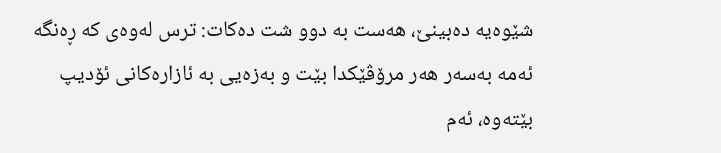شێوەیە دەبینێ‌، هەست بە دوو شت دەكات: ترس لەوەی كە ڕەنگە ئەمە بەسەر هەر مرۆڤێكدا بێت و بەزەیی بە ئازارەكانی ئۆدیپ بێتەوە، ئەم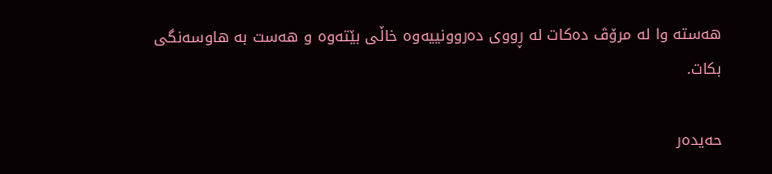هەستە وا لە مرۆڤ دەكات لە ڕووی دەروونییەوە خاڵی بێتەوە و هەست بە هاوسەنگی بكات.

حەیدەر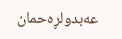عەبدولڕەحمان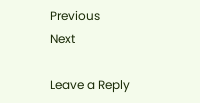Previous
Next

Leave a Reply